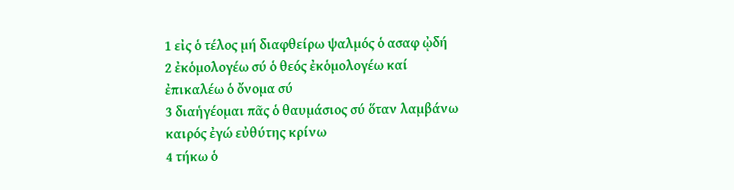1 εἰς ὁ τέλος μή διαφθείρω ψαλμός ὁ ασαφ ᾠδή
2 ἐκὁμολογέω σύ ὁ θεός ἐκὁμολογέω καί ἐπικαλέω ὁ ὄνομα σύ
3 διαἡγέομαι πᾶς ὁ θαυμάσιος σύ ὅταν λαμβάνω καιρός ἐγώ εὐθύτης κρίνω
4 τήκω ὁ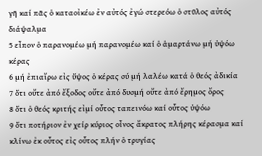γῆ καί πᾶς ὁ καταοἰκέω ἐν αὐτός ἐγώ στερεόω ὁ στῦλος αὐτός διάψαλμα
5 εἶπον ὁ παρανομέω μή παρανομέω καί ὁ ἁμαρτάνω μή ὑψόω κέρας
6 μή ἐπιαἴρω εἰς ὕψος ὁ κέρας σύ μή λαλέω κατά ὁ θεός ἀδικία
7 ὅτι οὔτε ἀπό ἔξοδος οὔτε ἀπό δυσμή οὔτε ἀπό ἔρημος ὄρος
8 ὅτι ὁ θεός κριτής εἰμί οὗτος ταπεινόω καί οὗτος ὑψόω
9 ὅτι ποτήριον ἐν χείρ κύριος οἶνος ἄκρατος πλήρης κέρασμα καί κλίνω ἐκ οὗτος εἰς οὗτος πλήν ὁ τρυγίας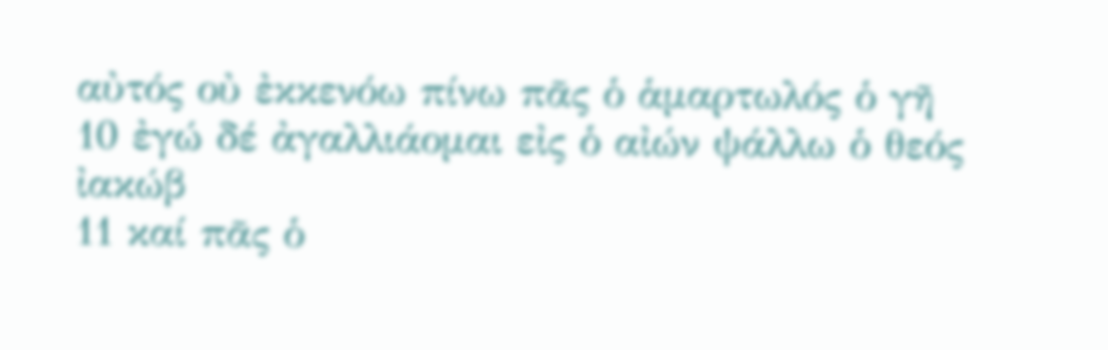αὐτός οὐ ἐκκενόω πίνω πᾶς ὁ ἁμαρτωλός ὁ γῆ
10 ἐγώ δέ ἀγαλλιάομαι εἰς ὁ αἰών ψάλλω ὁ θεός ἰακώβ
11 καί πᾶς ὁ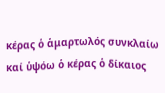κέρας ὁ ἁμαρτωλός συνκλαίω καί ὑψόω ὁ κέρας ὁ δίκαιος